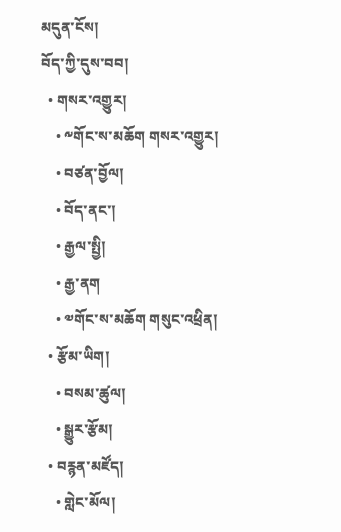མདུན་ངོས།
བོད་ཀྱི་དུས་བབ།
  • གསར་འགྱུར།
    • ༸གོང་ས་མཆོག གསར་འགྱུར།
    • བཙན་བྱོལ།
    • བོད་ནང་།
    • རྒྱལ་སྤྱི།
    • རྒྱ་ནག
    • ༧གོང་ས་མཆོག གསུང་འཕྲིན།
  • རྩོམ་ཡིག།
    • བསམ་ཚུལ།
    • སྒྱུར་རྩོམ།
  • བརྙན་མཛོད།
    • གླེང་མོལ།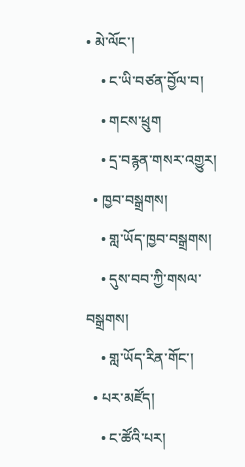• མེ་ལོང་།
    • ང་ཡི་བཙན་བྱོལ་བ།
    • གངས་ཕྲུག
    • དྲ་བརྙན་གསར་འགྱུར།
  • ཁྱབ་བསྒྲགས།
    • གླ་ཡོད་ཁྱབ་བསྒྲགས།
    • དུས་བབ་ཀྱི་གསལ་བསྒྲགས།
    • གླ་ཡོད་རིན་གོང་།
  • པར་མཛོད།
    • ང་ཚོའི་པར།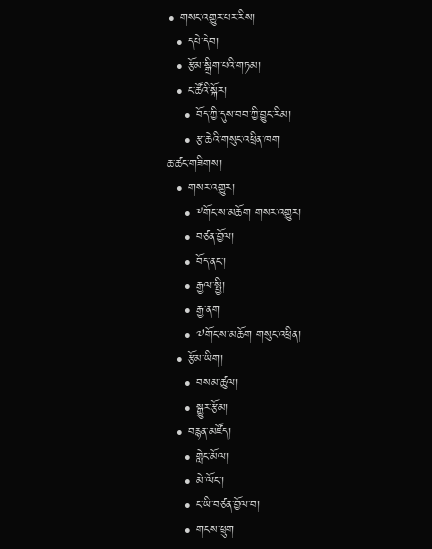• གསང་འགྱུར་པར་རིས།
  • དཔེ་དེབ།
  • རྩོམ་སྒྲིག་པའི་གཏམ།
  • ང་ཚོའི་སྐོར།
    • བོད་ཀྱི་དུས་བབ་ཀྱི་བྱུང་རིམ།
    • རྩ་ཆེའི་གསུང་འཕྲིན་ཁག
ཆ་ཚང་གཟིགས།
  • གསར་འགྱུར།
    • ༸གོང་ས་མཆོག གསར་འགྱུར།
    • བཙན་བྱོལ།
    • བོད་ནང་།
    • རྒྱལ་སྤྱི།
    • རྒྱ་ནག
    • ༧གོང་ས་མཆོག གསུང་འཕྲིན།
  • རྩོམ་ཡིག།
    • བསམ་ཚུལ།
    • སྒྱུར་རྩོམ།
  • བརྙན་མཛོད།
    • གླེང་མོལ།
    • མེ་ལོང་།
    • ང་ཡི་བཙན་བྱོལ་བ།
    • གངས་ཕྲུག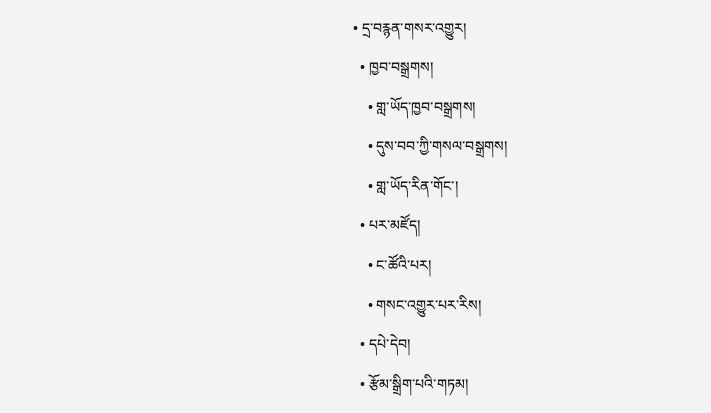• དྲ་བརྙན་གསར་འགྱུར།
  • ཁྱབ་བསྒྲགས།
    • གླ་ཡོད་ཁྱབ་བསྒྲགས།
    • དུས་བབ་ཀྱི་གསལ་བསྒྲགས།
    • གླ་ཡོད་རིན་གོང་།
  • པར་མཛོད།
    • ང་ཚོའི་པར།
    • གསང་འགྱུར་པར་རིས།
  • དཔེ་དེབ།
  • རྩོམ་སྒྲིག་པའི་གཏམ།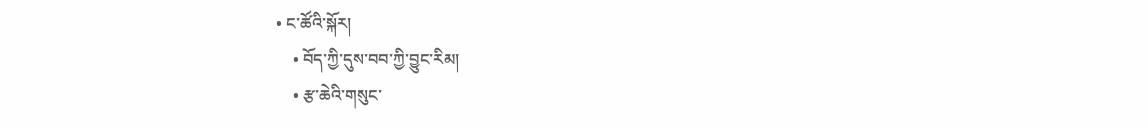• ང་ཚོའི་སྐོར།
    • བོད་ཀྱི་དུས་བབ་ཀྱི་བྱུང་རིམ།
    • རྩ་ཆེའི་གསུང་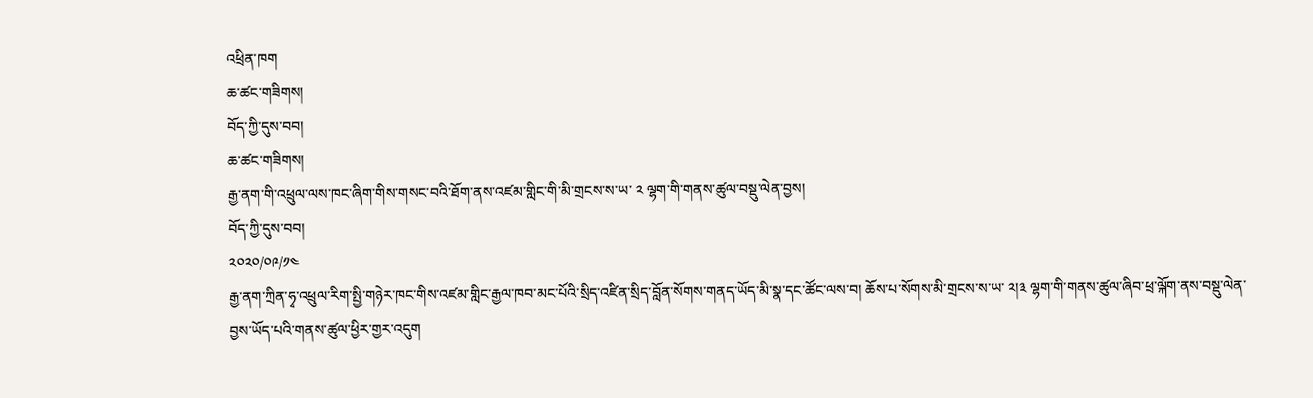འཕྲིན་ཁག
ཆ་ཚང་གཟིགས།
བོད་ཀྱི་དུས་བབ།
ཆ་ཚང་གཟིགས།
རྒྱ་ནག་གི་འཕྲུལ་ལས་ཁང་ཞིག་གིས་གསང་བའི་ཐོག་ནས་འཛམ་གླིང་གི་མི་གྲངས་ས་ཡ་ ༢ ལྷག་གི་གནས་ཚུལ་བསྡུ་ལེན་བྱས།
བོད་ཀྱི་དུས་བབ།
༢༠༢༠/༠༩/༡༤
རྒྱ་ནག་ཀྲིན་ཧྭ་འཕྲུལ་རིག་སྤྱི་གཉེར་ཁང་གིས་འཛམ་གླིང་རྒྱལ་ཁབ་མང་པོའི་སྲིད་འཛིན་སྲིད་བློན་སོགས་གནད་ཡོད་མི་སྣ་དང་ཚོང་ལས་བ། ཆོས་པ་སོགས་མི་གྲངས་ས་ཡ་ ༢།༣ ལྷག་གི་གནས་ཚུལ་ཞིབ་ཕྲ་ལྐོག་ནས་བསྡུ་ལེན་བྱས་ཡོད་པའི་གནས་ཚུལ་ཕྱིར་གྱར་འདུག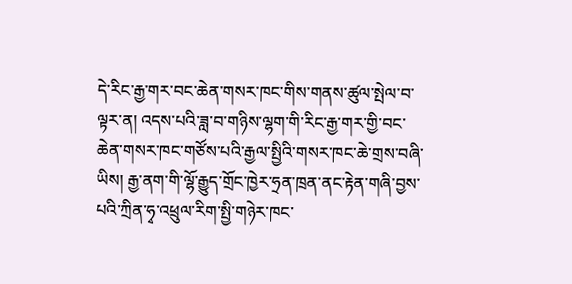དེ་རིང་རྒྱ་གར་བང་ཆེན་གསར་ཁང་གིས་གནས་ཚུལ་སྤེལ་བ་ལྟར་ན། འདས་པའི་ཟླ་བ་གཉིས་ལྷག་གི་རིང་རྒྱ་གར་གྱི་བང་ཆེན་གསར་ཁང་གཙོས་པའི་རྒྱལ་སྤྱིའི་གསར་ཁང་ཆེ་གྲས་བཞི་ཡིས། རྒྱ་ནག་གི་ལྷོ་རྒྱུད་གྲོང་ཁྱེར་ཧྲན་ཁྲན་ནང་རྟེན་གཞི་བྱས་པའི་ཀྲིན་ཧྭ་འཕྲུལ་རིག་སྤྱི་གཉེར་ཁང་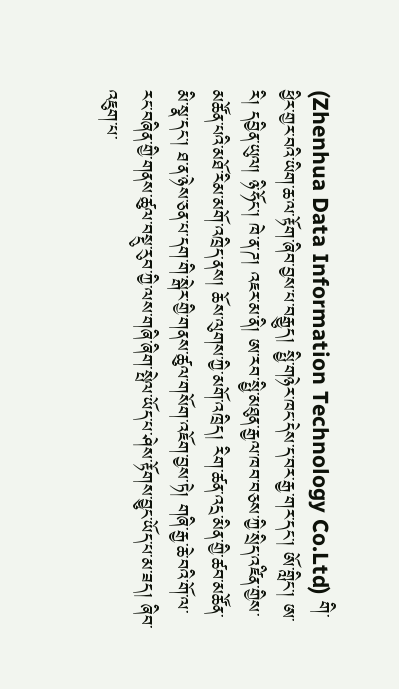(Zhenhua Data Information Technology Co.Ltd) གི་ཕྱིར་གྱར་བའི་ཡིག་ཆ་ལ་རྟོག་ཞིབ་བྱས་པ་བརྒྱུད། སྤྱི་གཉེར་ཁང་དེས་ད་བར་རྒྱ་གར་དང་། ཨོ་གླིང་། ཨ་རི། དབྱིན་ཡུལ། ཉི་ཧོང་། ཁེ་ན་ཌ། འཇར་མ་ནི། ཨ་རབ་སྤྱི་མཐུན་རྒྱལ་ཁབ་བཅས་ཀྱི་སྲིད་འཛིན་གྱིས་མཚོན་པའི་མཐོ་རིམ་མགོ་འཁྲིད་ནས། ཆོས་ལུགས་ཀྱི་མགོ་འཁྲིད། རིག་ཚན་འདྲ་མིན་གྱི་ཚབ་མཚོན་མི་སྣ་དང་། ཐ་ན་ཉེས་ཅན་པ་དག་གི་སྒེར་གྱི་གནས་ཚུལ་གསོག་འཇོག་བྱས་ཏེ། གཞི་རྒྱ་ཆེ་བའི་གོ་ལ་རང་བཞིན་གྱི་གནས་ཚུལ་བསྡུ་རུབ་ཀྱི་ལས་གཞི་ཞིག་སྤེལ་ཡོད་པ་ཤེས་རྟོགས་བྱུང་ཡོད་པ་མ་ཟད། ཞིབ་འཇུག་པ་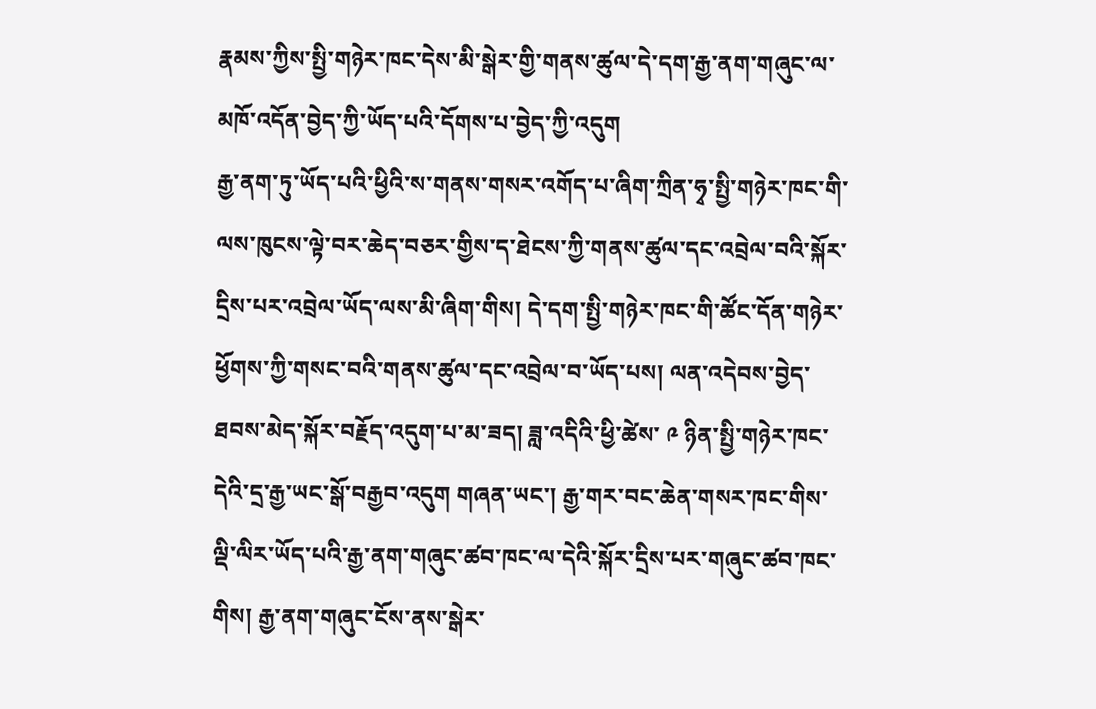རྣམས་ཀྱིས་སྤྱི་གཉེར་ཁང་དེས་མི་སྒེར་གྱི་གནས་ཚུལ་དེ་དག་རྒྱ་ནག་གཞུང་ལ་མཁོ་འདོན་བྱེད་ཀྱི་ཡོད་པའི་དོགས་པ་བྱེད་ཀྱི་འདུག
རྒྱ་ནག་ཏུ་ཡོད་པའི་ཕྱིའི་ས་གནས་གསར་འགོད་པ་ཞིག་ཀྲིན་ཧྭ་སྤྱི་གཉེར་ཁང་གི་ལས་ཁུངས་ལྟེ་བར་ཆེད་བཅར་གྱིས་ད་ཐེངས་ཀྱི་གནས་ཚུལ་དང་འབྲེལ་བའི་སྐོར་དྲིས་པར་འབྲེལ་ཡོད་ལས་མི་ཞིག་གིས། དེ་དག་སྤྱི་གཉེར་ཁང་གི་ཚོང་དོན་གཉེར་ཕྱོགས་ཀྱི་གསང་བའི་གནས་ཚུལ་དང་འབྲེལ་བ་ཡོད་པས། ལན་འདེབས་བྱེད་ཐབས་མེད་སྐོར་བརྗོད་འདུག་པ་མ་ཟད། ཟླ་འདིའི་ཕྱི་ཚེས་ ༩ ཉིན་སྤྱི་གཉེར་ཁང་དེའི་དྲ་རྒྱ་ཡང་སྒོ་བརྒྱབ་འདུག གཞན་ཡང་། རྒྱ་གར་བང་ཆེན་གསར་ཁང་གིས་ལྡི་ལིར་ཡོད་པའི་རྒྱ་ནག་གཞུང་ཚབ་ཁང་ལ་དེའི་སྐོར་དྲིས་པར་གཞུང་ཚབ་ཁང་གིས། རྒྱ་ནག་གཞུང་ངོས་ནས་སྒེར་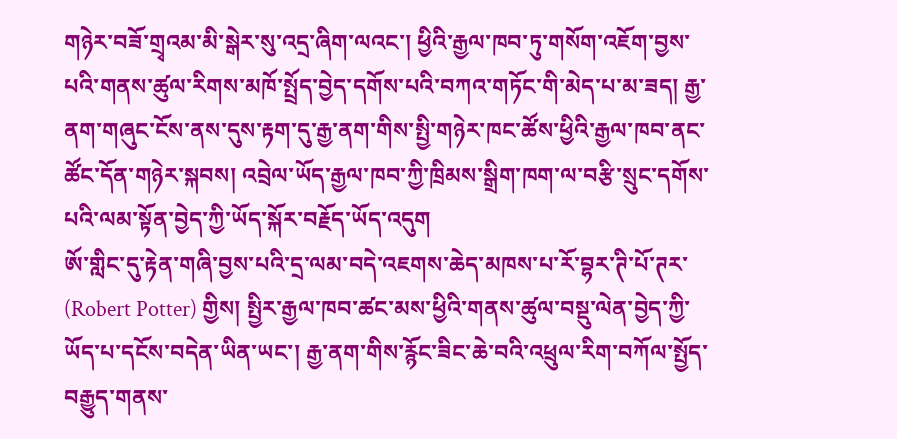གཉེར་བཟོ་གྲྭའམ་མི་སྒེར་སུ་འདྲ་ཞིག་ལའང་། ཕྱིའི་རྒྱལ་ཁབ་ཏུ་གསོག་འཇོག་བྱས་པའི་གནས་ཚུལ་རིགས་མཁོ་སྤྲོད་བྱེད་དགོས་པའི་བཀའ་གཏོང་གི་མེད་པ་མ་ཟད། རྒྱ་ནག་གཞུང་ངོས་ནས་དུས་རྟག་དུ་རྒྱ་ནག་གིས་སྤྱི་གཉེར་ཁང་ཚོས་ཕྱིའི་རྒྱལ་ཁབ་ནང་ཚོང་དོན་གཉེར་སྐབས། འབྲེལ་ཡོད་རྒྱལ་ཁབ་ཀྱི་ཁྲིམས་སྒྲིག་ཁག་ལ་བརྩི་སྲུང་དགོས་པའི་ལམ་སྟོན་བྱེད་ཀྱི་ཡོད་སྐོར་བརྗོད་ཡོད་འདུག
ཨོ་གླིང་དུ་རྟེན་གཞི་བྱས་པའི་དྲ་ལམ་བདེ་འཇགས་ཆེད་མཁས་པ་རོ་བྷར་ཊི་པོ་ཊར་ (Robert Potter) གྱིས། སྤྱིར་རྒྱལ་ཁབ་ཚང་མས་ཕྱིའི་གནས་ཚུལ་བསྡུ་ལེན་བྱེད་ཀྱི་ཡོད་པ་དངོས་བདེན་ཡིན་ཡང་། རྒྱ་ནག་གིས་རྙོང་ཟིང་ཆེ་བའི་འཕྲུལ་རིག་བཀོལ་སྤྱོད་བརྒྱུད་གནས་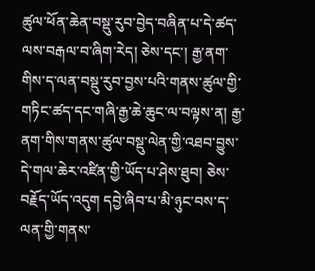ཚུལ་ཕོན་ཆེན་བསྡུ་རུབ་བྱེད་བཞིན་པ་དེ་ཚད་ལས་བརྒལ་བ་ཞིག་རེད། ཅེས་དང་། རྒྱ་ནག་གིས་ད་ལན་བསྡུ་རུབ་བྱས་པའི་གནས་ཚུལ་གྱི་གཏིང་ཚད་དང་གཞི་རྒྱ་ཆེ་ཆུང་ལ་བལྟས་ན། རྒྱ་ནག་གིས་གནས་ཚུལ་བསྡུ་ལེན་གྱི་འཐབ་བྱུས་དེ་གལ་ཆེར་འཛིན་གྱི་ཡོད་པ་ཤེས་ཐུབ། ཅེས་བརྗོད་ཡོད་འདུག དབྱེ་ཞིབ་པ་མི་ཉུང་བས་ད་ལན་གྱི་གནས་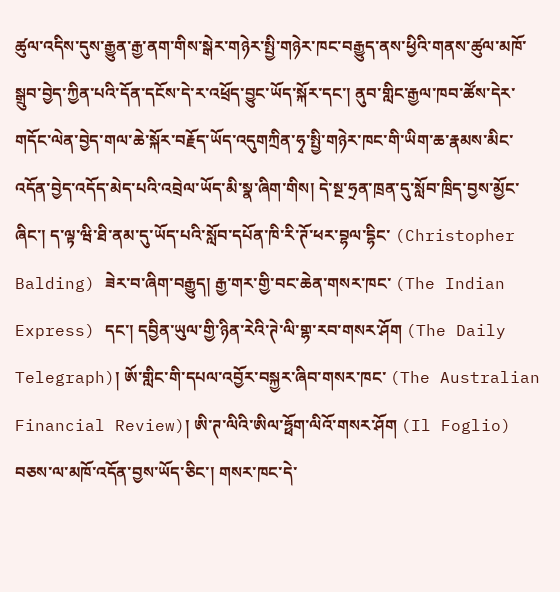ཚུལ་འདིས་དུས་རྒྱུན་རྒྱ་ནག་གིས་སྒེར་གཉེར་སྤྱི་གཉེར་ཁང་བརྒྱུད་ནས་ཕྱིའི་གནས་ཚུལ་མཁོ་སྒྲུབ་བྱེད་ཀྱིན་པའི་དོན་དངོས་དེ་ར་འཕྲོད་བྱུང་ཡོད་སྐོར་དང་། ནུབ་གླིང་རྒྱལ་ཁབ་ཚོས་དེར་གདོང་ལེན་བྱེད་གལ་ཆེ་སྐོར་བརྗོད་ཡོད་འདུགཀྲིན་ཧྭ་སྤྱི་གཉེར་ཁང་གི་ཡིག་ཆ་རྣམས་མིང་འདོན་བྱེད་འདོད་མེད་པའི་འབྲེལ་ཡོད་མི་སྣ་ཞིག་གིས། དེ་སྔ་ཧྲན་ཁྲན་དུ་སློབ་ཁྲིད་བྱས་མྱོང་ཞིང་། ད་ལྟ་ཝི་ཐི་ནམ་དུ་ཡོད་པའི་སློབ་དཔོན་ཁི་རི་ཊོ་ཕར་བྷལ་དྷིང་ (Christopher Balding) ཟེར་བ་ཞིག་བརྒྱུད། རྒྱ་གར་གྱི་བང་ཆེན་གསར་ཁང་ (The Indian Express) དང་། དབྱིན་ཡུལ་གྱི་ཉིན་རེའི་ཊེ་ལི་གྷ་རབ་གསར་ཤོག (The Daily Telegraph)། ཨོ་གླིང་གི་དཔལ་འབྱོར་བསྐྱར་ཞིབ་གསར་ཁང་ (The Australian Financial Review)། ཨི་ཊ་ལིའི་ཨིལ་ཧྥོག་ལིའོ་གསར་ཤོག (Il Foglio) བཅས་ལ་མཁོ་འདོན་བྱས་ཡོད་ཅིང་། གསར་ཁང་དེ་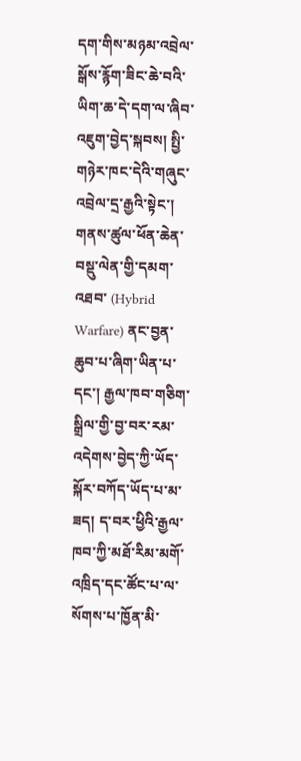དག་གིས་མཉམ་འབྲེལ་སྒོས་རྙོག་ཟིང་ཆེ་བའི་ཡིག་ཆ་དེ་དག་ལ་ཞིབ་འཇུག་བྱེད་སྐབས། སྤྱི་གཉེར་ཁང་དེའི་གཞུང་འབྲེལ་དྲ་རྒྱའི་སྟེང་། གནས་ཚུལ་ཕོན་ཆེན་བསྡུ་ལེན་གྱི་དམག་འཐབ་ (Hybrid Warfare) ནང་བྱན་ཆུབ་པ་ཞིག་ཡིན་པ་དང་། རྒྱལ་ཁབ་གཅིག་སྒྲིལ་གྱི་བྱ་བར་རམ་འདེགས་བྱེད་ཀྱི་ཡོད་སྐོར་བཀོད་ཡོད་པ་མ་ཟད། ད་བར་ཕྱིའི་རྒྱལ་ཁབ་ཀྱི་མཐོ་རིམ་མགོ་འཁྲིད་དང་ཚོང་པ་ལ་སོགས་པ་ཁྱོན་མི་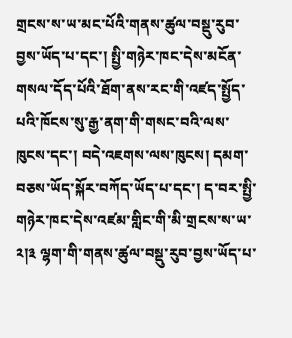གྲངས་ས་ཡ་མང་པོའི་གནས་ཚུལ་བསྡུ་རུབ་བྱས་ཡོད་པ་དང་། སྤྱི་གཉེར་ཁང་དེས་མངོན་གསལ་དོད་པོའི་ཐོག་ནས་རང་གི་འཛད་སྤྱོད་པའི་ཁོངས་སུ་རྒྱ་ནག་གི་གསང་བའི་ལས་ཁུངས་དང་། བདེ་འཇགས་ལས་ཁུངས། དམག་བཅས་ཡོད་སྐོར་བཀོད་ཡོད་པ་དང་། ད་བར་སྤྱི་གཉེར་ཁང་དེས་འཛམ་གླིང་གི་མི་གྲངས་ས་ཡ་ ༢།༣ ལྷག་གི་གནས་ཚུལ་བསྡུ་རུབ་བྱས་ཡོད་པ་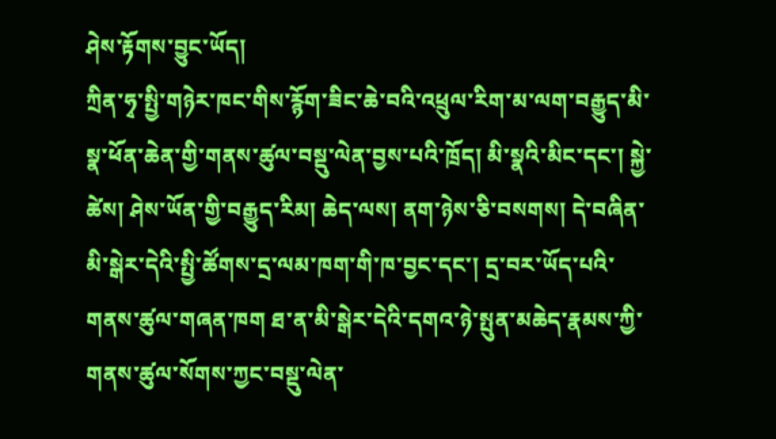ཤེས་རྟོགས་བྱུང་ཡོད།
ཀྲིན་ཧྭ་སྤྱི་གཉེར་ཁང་གིས་རྙོག་ཟིང་ཆེ་བའི་འཕྲུལ་རིག་མ་ལག་བརྒྱུད་མི་སྣ་ཕོན་ཆེན་གྱི་གནས་ཚུལ་བསྡུ་ལེན་བྱས་པའི་ཁྲོད། མི་སྣའི་མིང་དང་། སྐྱེ་ཚེས། ཤེས་ཡོན་གྱི་བརྒྱུད་རིམ། ཆེད་ལས། ནག་ཉེས་ཅི་བསགས། དེ་བཞིན་མི་སྒེར་དེའི་སྤྱི་ཚོགས་དྲ་ལམ་ཁག་གི་ཁ་བྱང་དང་། དྲ་བར་ཡོད་པའི་གནས་ཚུལ་གཞན་ཁག ཐ་ན་མི་སྒེར་དེའི་དགའ་ཉེ་སྤུན་མཆེད་རྣམས་ཀྱི་གནས་ཚུལ་སོགས་ཀྱང་བསྡུ་ལེན་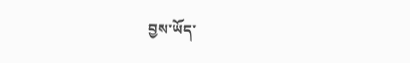བྱས་ཡོད་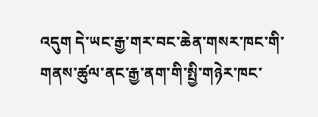འདུག དེ་ཡང་རྒྱ་གར་བང་ཆེན་གསར་ཁང་གི་གནས་ཚུལ་ནང་རྒྱ་ནག་གི་སྤྱི་གཉེར་ཁང་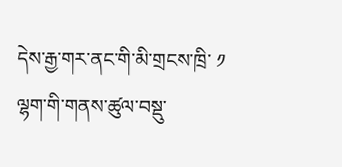དེས་རྒྱ་གར་ནང་གི་མི་གྲངས་ཁྲི་ ༡ ལྷག་གི་གནས་ཚུལ་བསྡུ་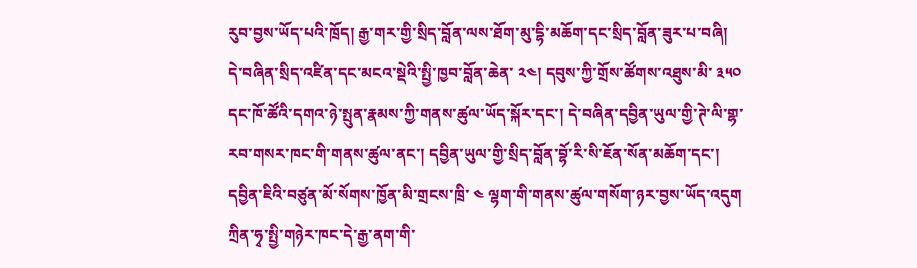རུབ་བྱས་ཡོད་པའི་ཁྲོད། རྒྱ་གར་གྱི་སྲིད་བློན་ལས་ཐོག་མུ་དྷི་མཆོག་དང་སྲིད་བློན་ཟུར་པ་བཞི། དེ་བཞིན་སྲིད་འཛིན་དང་མངའ་སྡེའི་སྤྱི་ཁྱབ་བློན་ཆེན་ ༢༤། དབུས་ཀྱི་གྲོས་ཚོགས་འཐུས་མི་ ༣༥༠ དང་ཁོ་ཚོའི་དགའ་ཉེ་སྤུན་རྣམས་ཀྱི་གནས་ཚུལ་ཡོད་སྐོར་དང་། དེ་བཞིན་དབྱིན་ཡུལ་གྱི་ཊེ་ལི་གྷ་རབ་གསར་ཁང་གི་གནས་ཚུལ་ནང་། དབྱིན་ཡུལ་གྱི་སྲིད་བློན་བྷོ་རི་སི་ཇོན་སོན་མཆོག་དང་། དབྱིན་ཇིའི་བཙུན་མོ་སོགས་ཁྱོན་མི་གྲངས་ཁྲི་ ༤ ལྷག་གི་གནས་ཚུལ་གསོག་ཉར་བྱས་ཡོད་འདུག
ཀྲིན་ཧྭ་སྤྱི་གཉེར་ཁང་དེ་རྒྱ་ནག་གི་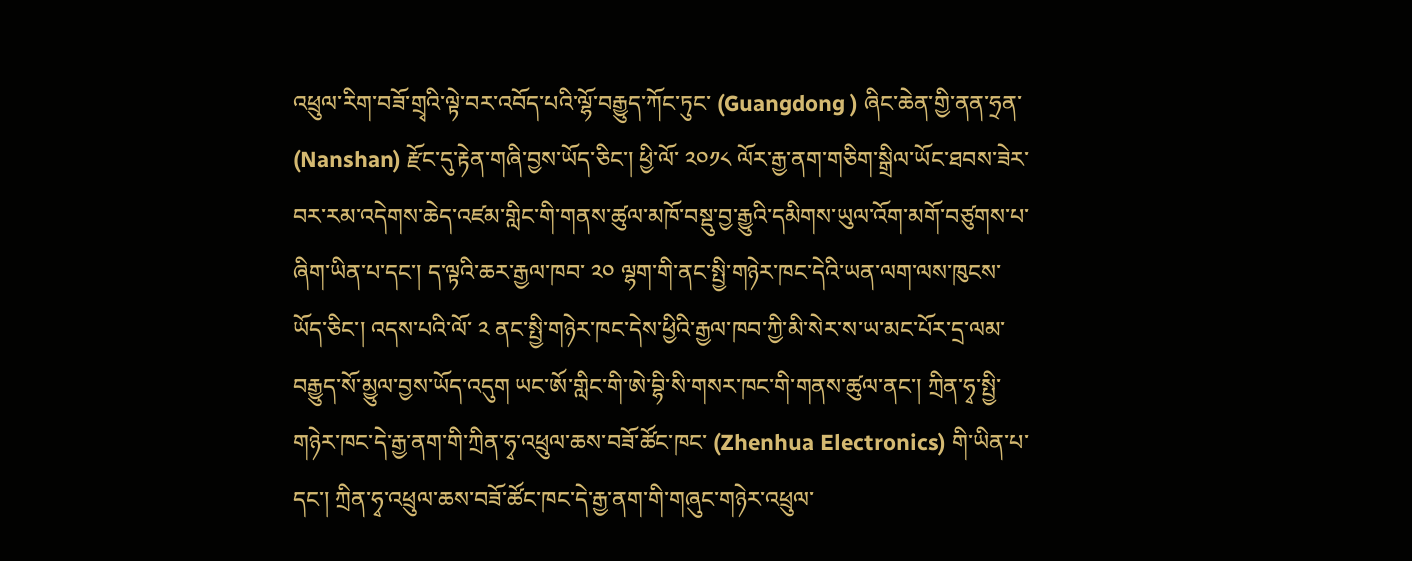འཕྲུལ་རིག་བཟོ་གྲྭའི་ལྟེ་བར་འབོད་པའི་ལྷོ་བརྒྱུད་ཀོང་ཏུང་ (Guangdong ) ཞིང་ཆེན་གྱི་ནན་ཧྲན་ (Nanshan) རྫོང་དུ་རྟེན་གཞི་བྱས་ཡོད་ཅིང་། ཕྱི་ལོ་ ༢༠༡༨ ལོར་རྒྱ་ནག་གཅིག་སྒྲིལ་ཡོང་ཐབས་ཟེར་བར་རམ་འདེགས་ཆེད་འཛམ་གླིང་གི་གནས་ཚུལ་མཁོ་བསྡུ་བྱ་རྒྱུའི་དམིགས་ཡུལ་འོག་མགོ་བཙུགས་པ་ཞིག་ཡིན་པ་དང་། ད་ལྟའི་ཆར་རྒྱལ་ཁབ་ ༢༠ ལྷག་གི་ནང་སྤྱི་གཉེར་ཁང་དེའི་ཡན་ལག་ལས་ཁུངས་ཡོད་ཅིང་། འདས་པའི་ལོ་ ༢ ནང་སྤྱི་གཉེར་ཁང་དེས་ཕྱིའི་རྒྱལ་ཁབ་ཀྱི་མི་སེར་ས་ཡ་མང་པོར་དྲ་ལམ་བརྒྱུད་སོ་མྱུལ་བྱས་ཡོད་འདུག ཡང་ཨོ་གླིང་གི་ཨེ་བྷི་སི་གསར་ཁང་གི་གནས་ཚུལ་ནང་། ཀྲིན་ཧྭ་སྤྱི་གཉེར་ཁང་དེ་རྒྱ་ནག་གི་ཀྲིན་ཧྭ་འཕྲུལ་ཆས་བཟོ་ཚོང་ཁང་ (Zhenhua Electronics) གི་ཡིན་པ་དང་། ཀྲིན་ཧྭ་འཕྲུལ་ཆས་བཟོ་ཚོང་ཁང་དེ་རྒྱ་ནག་གི་གཞུང་གཉེར་འཕྲུལ་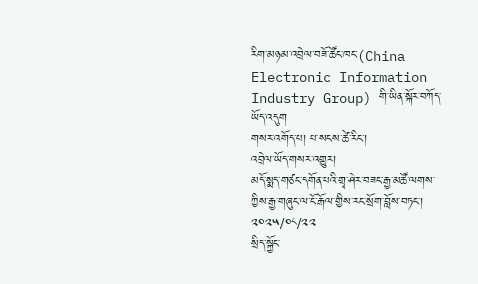རིག་མཉམ་འབྲེལ་བཟོ་ཚོང་ཁང་(China Electronic Information Industry Group) གི་ཡིན་སྐོར་བཀོད་ཡོད་འདུག
གསར་འགོད་པ། པ་སངས་ཚེ་རིང་།
འབྲེལ་ཡོད་གསར་འགྱུར།
མདོ་སྨད་གཙང་དགོན་པའི་གྲྭ་ཤེར་བཟང་རྒྱ་མཚོ་ལགས་ཀྱིས་རྒྱ་གཞུང་ལ་ངོ་རྒོལ་གྱིས་རང་སྲོག་བློས་བཏང་།
༢༠༢༥/༠༨/༢༢
སྲིད་སྐྱོང་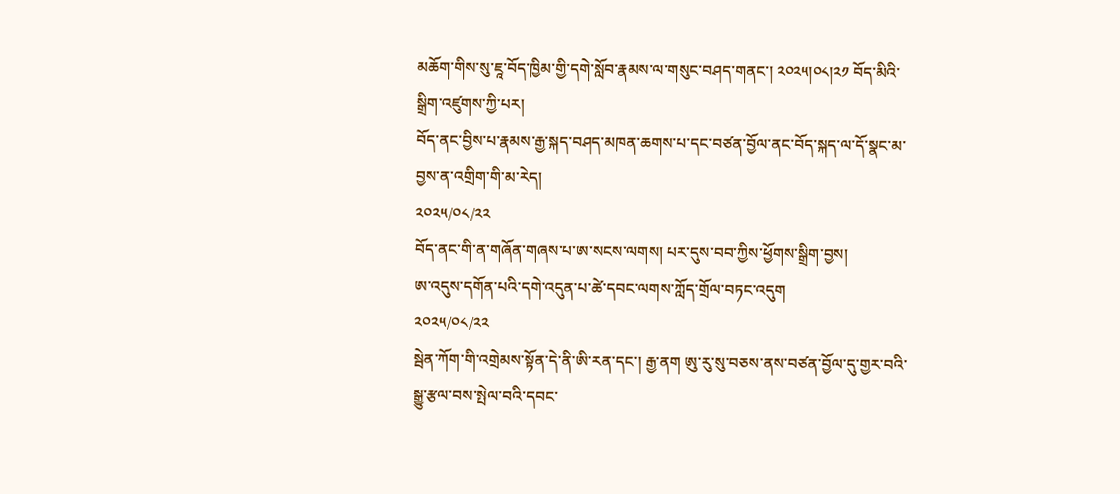མཆོག་གིས་སུ་ཇཱ་བོད་ཁྱིམ་གྱི་དགེ་སློབ་རྣམས་ལ་གསུང་བཤད་གནང་། ༢༠༢༥།༠༨།༢༡ བོད་མིའི་སྒྲིག་འཛུགས་ཀྱི་པར།
བོད་ནང་བྱིས་པ་རྣམས་རྒྱ་སྐད་བཤད་མཁན་ཆགས་པ་དང་བཙན་བྱོལ་ནང་བོད་སྐད་ལ་དོ་སྣང་མ་བྱས་ན་འགྲིག་གི་མ་རེད།
༢༠༢༥/༠༨/༢༢
བོད་ནང་གི་ན་གཞོན་གཞས་པ་ཨ་སངས་ལགས། པར་དུས་བབ་ཀྱིས་ཕྱོགས་སྒྲིག་བྱས།
ཨ་འདུས་དགོན་པའི་དགེ་འདུན་པ་ཚེ་དབང་ལགས་ཀློད་གྲོལ་བཏང་འདུག
༢༠༢༥/༠༨/༢༢
སྦེན་ཀོག་གི་འགྲེམས་སྟོན་དེ་ནི་ཨི་རན་དང་། རྒྱ་ནག ཨུ་རུ་སུ་བཅས་ནས་བཙན་བྱོལ་དུ་གྱར་བའི་སྒྱུ་རྩལ་བས་སྤེལ་བའི་དབང་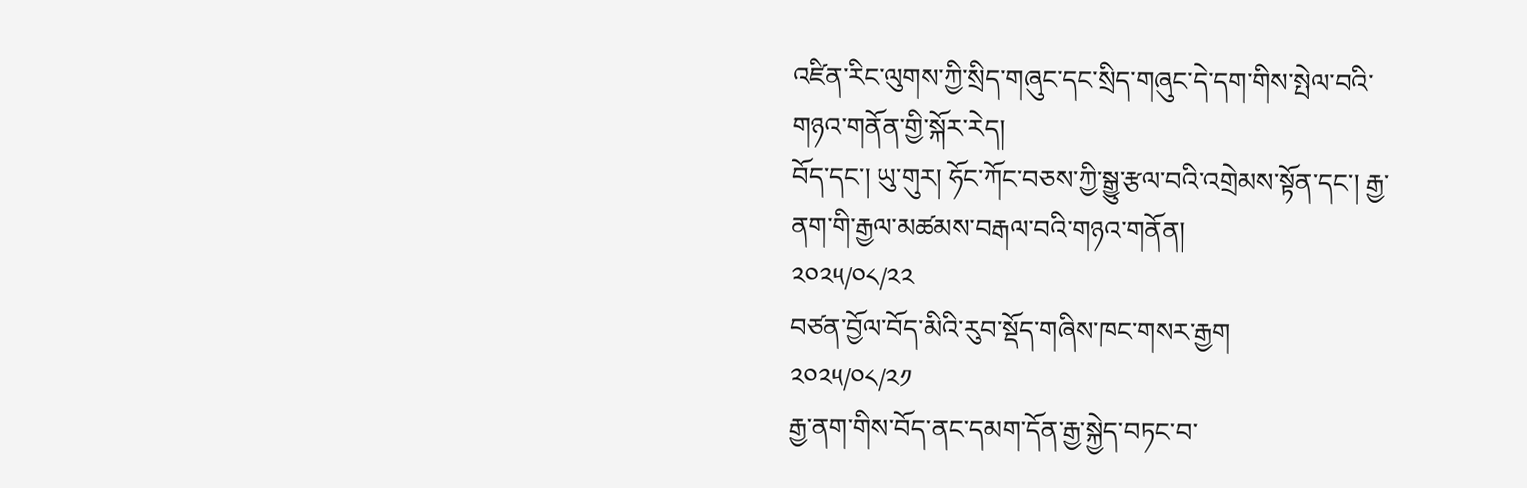འཛིན་རིང་ལུགས་ཀྱི་སྲིད་གཞུང་དང་སྲིད་གཞུང་དེ་དག་གིས་སྤེལ་བའི་གཉའ་གནོན་གྱི་སྐོར་རེད།
བོད་དང་། ཡུ་གུར། ཧོང་ཀོང་བཅས་ཀྱི་སྒྱུ་རྩལ་བའི་འགྲེམས་སྟོན་དང་། རྒྱ་ནག་གི་རྒྱལ་མཚམས་བརྒལ་བའི་གཉའ་གནོན།
༢༠༢༥/༠༨/༢༢
བཙན་བྱོལ་བོད་མིའི་རུབ་སྡོད་གཞིས་ཁང་གསར་རྒྱག
༢༠༢༥/༠༨/༢༡
རྒྱ་ནག་གིས་བོད་ནང་དམག་དོན་རྒྱ་སྐྱེད་བཏང་བ་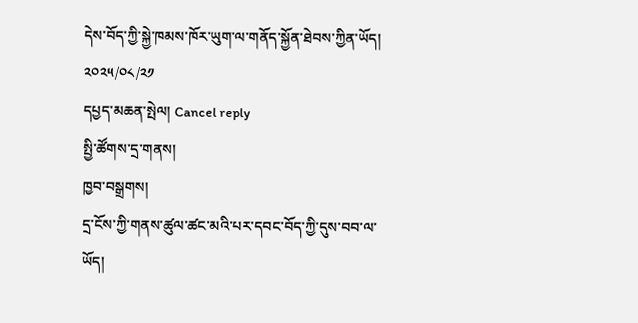དེས་བོད་ཀྱི་སྐྱེ་ཁམས་ཁོར་ཡུག་ལ་གནོད་སྐྱོན་ཐེབས་ཀྱིན་ཡོད།
༢༠༢༥/༠༨/༢༡
དཔྱད་མཆན་སྤེལ། Cancel reply
སྤྱི་ཚོགས་དྲ་གནས།
ཁྱབ་བསྒྲགས།
དྲ་ངོས་ཀྱི་གནས་ཚུལ་ཚང་མའི་པར་དབང་བོད་ཀྱི་དུས་བབ་ལ་ཡོད།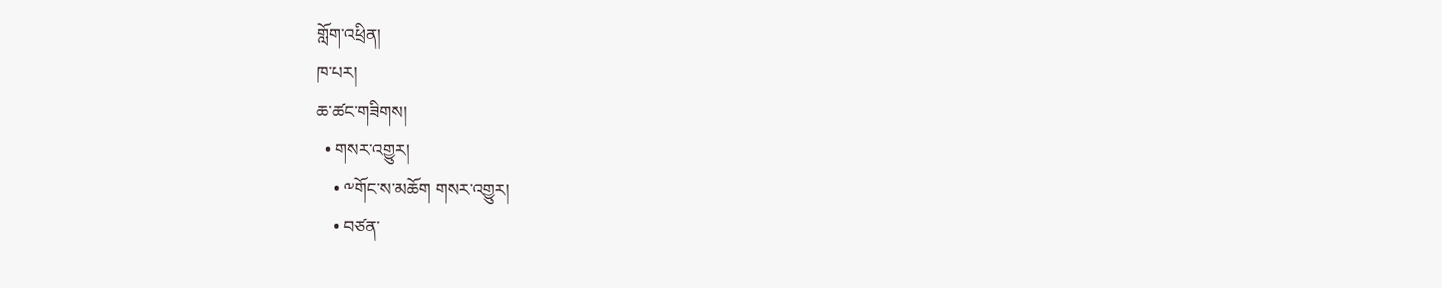གློག་འཕྲིན།
ཁ་པར།
ཆ་ཚང་གཟིགས།
  • གསར་འགྱུར།
    • ༸གོང་ས་མཆོག གསར་འགྱུར།
    • བཙན་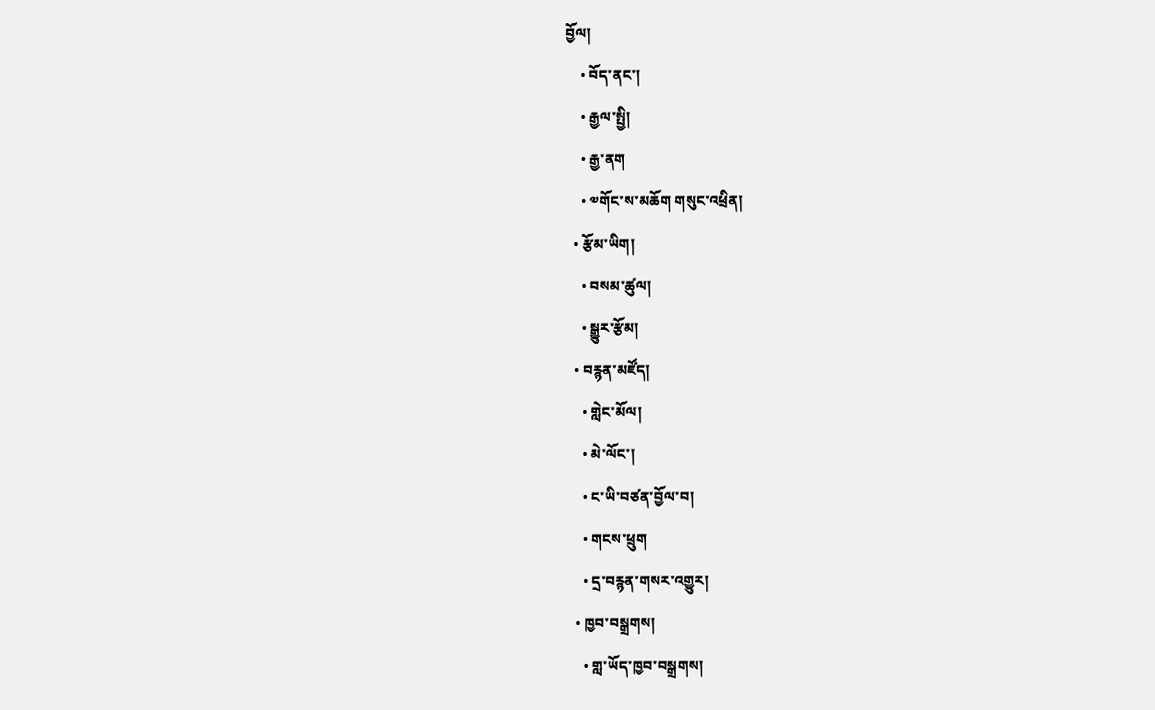བྱོལ།
    • བོད་ནང་།
    • རྒྱལ་སྤྱི།
    • རྒྱ་ནག
    • ༧གོང་ས་མཆོག གསུང་འཕྲིན།
  • རྩོམ་ཡིག།
    • བསམ་ཚུལ།
    • སྒྱུར་རྩོམ།
  • བརྙན་མཛོད།
    • གླེང་མོལ།
    • མེ་ལོང་།
    • ང་ཡི་བཙན་བྱོལ་བ།
    • གངས་ཕྲུག
    • དྲ་བརྙན་གསར་འགྱུར།
  • ཁྱབ་བསྒྲགས།
    • གླ་ཡོད་ཁྱབ་བསྒྲགས།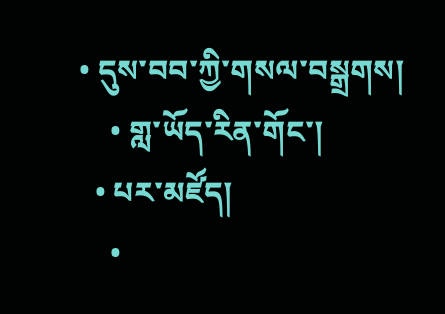• དུས་བབ་ཀྱི་གསལ་བསྒྲགས།
    • གླ་ཡོད་རིན་གོང་།
  • པར་མཛོད།
    •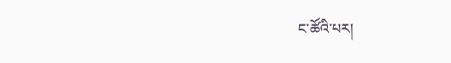ང་ཚོའི་པར།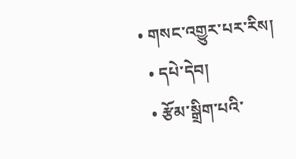• གསང་འགྱུར་པར་རིས།
  • དཔེ་དེབ།
  • རྩོམ་སྒྲིག་པའི་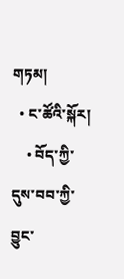གཏམ།
  • ང་ཚོའི་སྐོར།
    • བོད་ཀྱི་དུས་བབ་ཀྱི་བྱུང་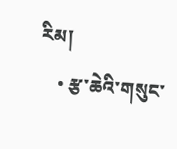རིམ།
    • རྩ་ཆེའི་གསུང་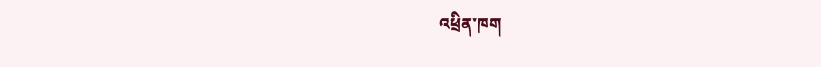འཕྲིན་ཁག